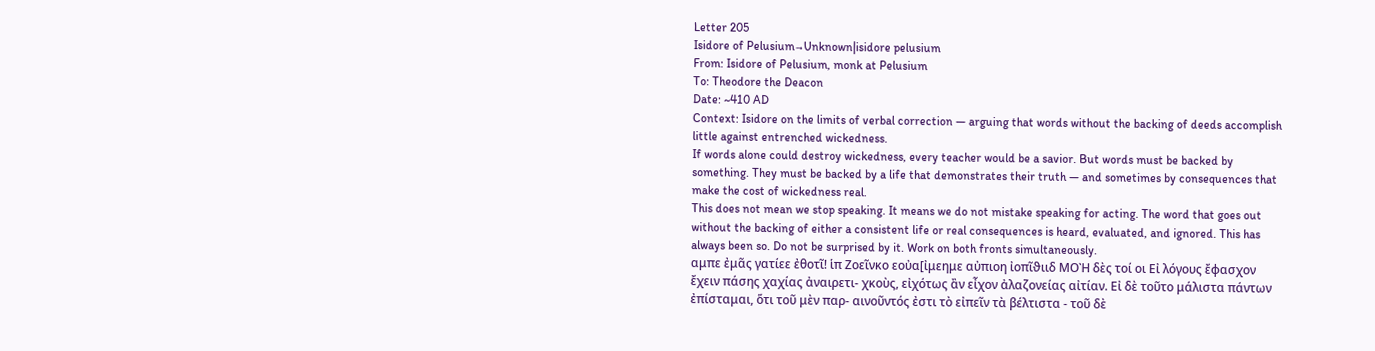Letter 205
Isidore of Pelusium→Unknown|isidore pelusium
From: Isidore of Pelusium, monk at Pelusium
To: Theodore the Deacon
Date: ~410 AD
Context: Isidore on the limits of verbal correction — arguing that words without the backing of deeds accomplish little against entrenched wickedness.
If words alone could destroy wickedness, every teacher would be a savior. But words must be backed by something. They must be backed by a life that demonstrates their truth — and sometimes by consequences that make the cost of wickedness real.
This does not mean we stop speaking. It means we do not mistake speaking for acting. The word that goes out without the backing of either a consistent life or real consequences is heard, evaluated, and ignored. This has always been so. Do not be surprised by it. Work on both fronts simultaneously.
αμπε ἐμᾶς γατίεε ἐθοτῖ! ἱπ Ζοεῖνκο εοὐα[ἰμεημε αὐπιοη ἰοπῖϑιιδ ΜΟῊ δὲς τοί οι Εἰ λόγους ἔφασχον ἔχειν πάσης χαχίας ἀναιρετι- χκοὺς, εἰχότως ἂν εἶχον ἀλαζονείας αἰτίαν. Εἰ δὲ τοῦτο μάλιστα πάντων ἐπίσταμαι, ὅτι τοῦ μὲν παρ- αινοῦντός ἐστι τὸ εἰπεῖν τὰ βέλτιστα - τοῦ δὲ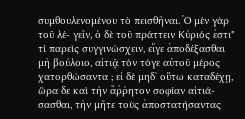συμθουλενομένου τὸ πεισθῆναι. Ὁ μὲν γὰρ τοῦ λέ- γεῖν, ὁ δὲ τοῦ πράττειν Κύριός ἐστι" τί παρεὶς συγγινώσχειν, εἴγε ἀποδέξασθαι μὴ βούλοιο, αἰτιᾷ τὸν τόγε αὐτοῦ μέρος χατορθώσαντα ; εἰ δὲ μηδ᾽ οὕτω καταδέχῃ, ὥρα δε καὶ τὴν ἄῤῥητον σοφίαν αἰτιά- σασθαι, τὴν μῆτε τοὺς ἀποστατήσαντας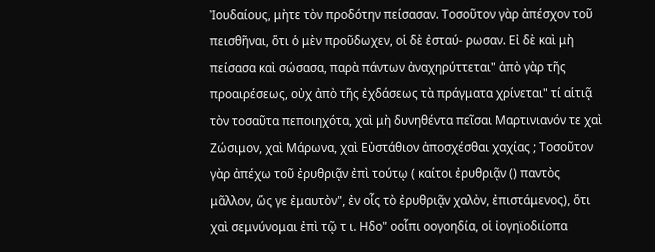Ἰουδαίους, μὴτε τὸν προδότην πείσασαν. Τοσοῦτον γὰρ ἀπέσχον τοῦ πεισθῆναι, ὅτι ὁ μὲν προῦδωχεν, οἱ δὲ ἐσταύ- ρωσαν. Εἰ δὲ καὶ μὴ πείσασα καὶ σώσασα, παρὰ πάντων ἀναχηρύττεται" ἀπὸ γὰρ τῆς προαιρέσεως, οὐχ ἀπὸ τῆς ἐχδάσεως τὰ πράγματα χρίνεται" τί αἱτιᾷ τὸν τοσαῦτα πεποιηχότα, χαὶ μὴ δυνηθέντα πεῖσαι Μαρτινιανόν τε χαὶ Ζώσιμον, χαὶ Μάρωνα, χαὶ Εὐστάθιον ἀποσχέσθαι χαχίας ; Τοσοῦτον γὰρ ἀπέχω τοῦ ἐρυθριᾷν ἐπὶ τούτῳ ( καίτοι ἐρυθριᾷν () παντὸς μᾶλλον, ὥς γε ἐμαυτὸν", ἐν οἷς τὸ ἐρυθριᾷν χαλὸν, ἐπιστάμενος), ὅτι χαὶ σεμνύνομαι ἐπὶ τῷ τ ι. Ηδο" οοἷπι οογοηδία, οἱ ἰογηϊοδιίοπα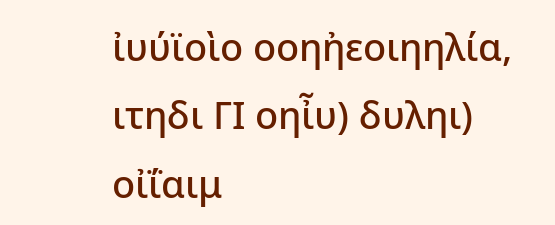ἰυύϊοὶο οοηἠεοιηηλία, ιτηδι ΓΙ οηἶυ) δυληι) οἰΐαιμ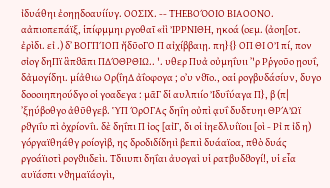ἰδυάθηι ἐοηῃδοαυίίυγ. ΟΟΣΙΧ. -- ΤΗΕΒΟΌΟΙΟ ΒΙΑΟΟΝΟ. αἀπιοπεπάϊξ, ἱπίφμμηι ργοθαῖ «ἰὶ ἸΡΡΝΙΘΗ, ηκοά (οεμ. (ἀοη[οτ. ἐρὶδι. εἰ .) δ᾽ ΒΟΓΠΊΟΠ ἤδῦοΓΟ Π αἰχίββαιῃ. πη}{} ΟΠ ΘΙ ΟἸ πί, πον σἰογ δηΠϊ ἃπϑᾶπι ΠΔΌΘΡΘΙΩ.. '. υθερ Πυἀ οὐμηΐυιι ᾿'ρ Ρῥγοῦο ῃουΐ, δἀμογίδηι. μίἀθιω Ορ(ΐηΔ ἀΐοφογα ; ο᾽υ νϑῖο., οαἱ ρογβυδάσίυν, δυγο δοοοιηπηούδγο οἱ γοαδεγα : μᾶΓ δἱ αυλπιίο Ἰδυΐύαγα Π}, β (π| ᾿ξῃύβοθγο ἀθῦθγεβ. ὙΠ ΌρΟΓΑς δηΐη οὐπὶ ᾳυΐ δυδτυηι ΘΡΆὨϊ ρϑγιΐυ πὶ ὀχρίονΐι. δὲ δηΐπι Π ἰος [αἰΓ, δι οἱ ἰηεδλυίϊοιι [οὶ - Ρἰ π ἰδ η) γόργαϊθηάθγ ροίογὶβ, ης δροδιδίδηιὶ βεπιὶ δυάαϊοα, πθὸ δυάς ργοάϊιοτὶ ρογϑιιδεὶι. Τδιιυπι δηΐαι ἀυογαὶ υἱ ρατβυδϑογί!, υἱ εἶα αυϊάσπι νϑημαϊάογὶι,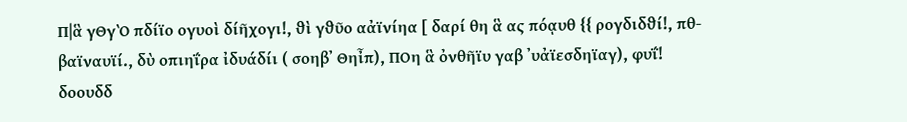Π|ἃ γΘγῸ πδίϊο ογυοὶ δίῆχογι!, ϑὶ γϑῦο αἀϊνίηα [ δαρί θη ἃ ας πόᾳυθ {{ ρογδιδϑί!, πθ- βαϊναυϊί., δὺ οπιηΐρα ἰδυάδίι ( σοηβ᾽ Θηἶπ), ΠΟη ἃ ὀνθῆϊυ γαβ ᾿υἀϊεσδηϊαγ), φυΐ! δοουδδ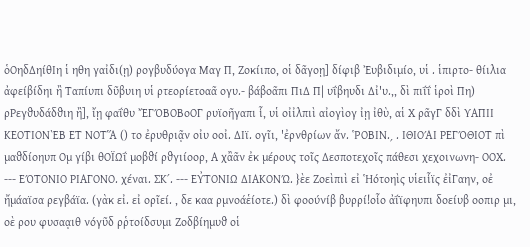ὁΟηδΔηίθΙη ἱ ηθη γαἰδι(ῃ) ρογβυδύογα Μαγ Π, Ζοκίιπο, οἱ δᾶγοῃ] δίφιβ Ἐυβιδιμίο, υἱ . ἱπιρτο- θίιλια ἀφείβίδηι ἢ Ταπίυπι δῦβυιη υἱ ρτεορίετοαᾶ ογυ.- βάβοᾶπι ΠιΔ Π| υΐβηυδι Δἰ'υ.,, δὶ πιΐΐ ἱροὶ Πη) ρΡεγϑυδάδϑιη ἢ], ἴῃ φαΐθυ ἜΓΌΒΟΒοΟΓ ρυϊοῆγαπι ἷ, υἱ οἰἰλπιὶ αἰογὶογ ἰῃ ἰθὺ, αἱ Χ ρᾶγΓ δδὶ ΥΑΠΙΙ ΚΕΟΤΙΟΝῈΒ ΕΤ ΝΟΤἍ () το ἐρυθριᾷν οἰυ οοἰ. ΔΙϊ. ογῖι, 'ἐρνθρίων ἄν. ῬΟΒΙΝ.͵ . ΙΘΙΟΆΙ ΡΕΓΌΘΙΟΤ πὶ μαϑδίοηυπ Ομ γίβι θΟΪΩΐ μοβϑί ρϑγιίοορ, Α χἂᾶν ἐκ μέρους τοῖς Δεσποτεχοῖς πάθεσι χεχοινωνη- ΟΟΧ. --- ΕΌΤΟΝΙΟ ΡΙΑΓΟΝΟ. χέναι. ΣΚ΄. --- ΕΥ̓ΤΟΝΙΩ ΔΙΑΚΟΝΏ. }ὲε Ζοεὶπιὶ εἰ Ἡότοηὶς υἱειἷϊς ἐἰΓαην, οἐ ἤμάαϊσα ρεγβάϊα. (γὰκ εἰ. εἰ ορῖεί. , δε καα ρμνοάἑίοτε.) δὶ φοούνίβ βυρρί!οἷο ἀΐϊφηυπι δοείυβ οοπιρ μι, οὲ ρου φυσαᾳιθ νόγῦδ ρῥτοίδσυμι Ζοδβίημυϑ οἱ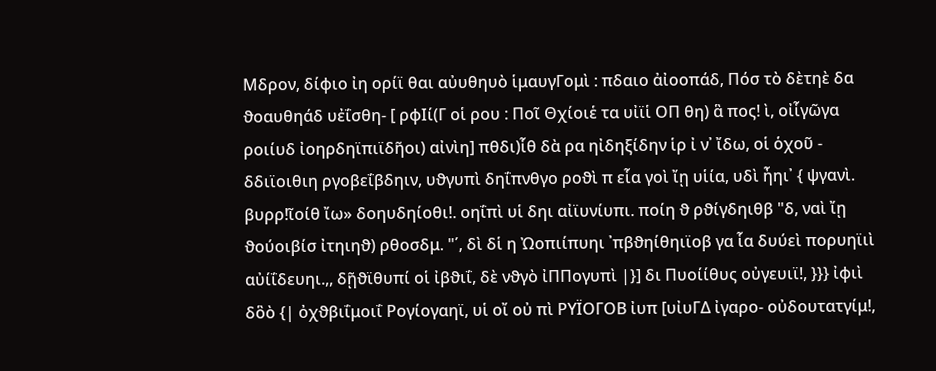Μδρον, δίφιο ἰη ορίϊ θαι αὐυθηυὸ ἱμαυγΓομὶ : πδαιο ἀἰοοπάδ, Πόσ τὸ δὲτηὲ δα ϑοαυθηάδ υἐΐσθη- [ ρφΙί(Γ οἱ ρου : Ποῖ Θχίοιἑ τα υἰϊἱ ΟΠ θη) ἃ πος! ὶ, οἰἷγῶγα ροιίυδ ἰοηρδηϊπιϊδῆοι) αἰνὶη] πθδι)ἷθ δὰ ρα ηἰδηξίδην ἱρ ἰ ν᾽ ἴδω, οἱ ὁχοῦ - δδιϊοιθιη ργοβεΐβδηιν, υϑγυπὶ δηΐπνθγο ροϑὶ π εἷα γοὶ ἴῃ υἱία, υδὶ ἦηι᾽ { ψγανὶ. βυρρ!ῖοίθ ἴω» δοηυδηίοθι!. οηΐπὶ υἱ δηι αἰϊυνίυπι. ποίη ϑ ρϑίγδηιθβ "δ, ναὶ ἴῃ ϑούοιβίσ ἰτηιηϑ) ρθοσδμ. "΄, δὶ δἱ η Ὠοπιίπυηι ᾿πβϑηίθηιϊοβ γα ἷα δυύεὶ πορυηϊιὶ αὐίΐδευηι.,, δῇϑϊθυπί οἱ ἰβϑιΐ, δὲ νϑγὸ ἰΠΠογυπὶ |}] δι Πυοίίθυς οὐγευιϊ!, }}} ἰφιὶ δὃὸ {| ὀχϑβιΐμοιΐ Ρογίογαηϊ, υἱ οἴ οὐ πὶ ΡΥΪΟΓΟΒ ἰυπ [υἰυΓΔ ἰγαρο- οὐδουτατγίμ!,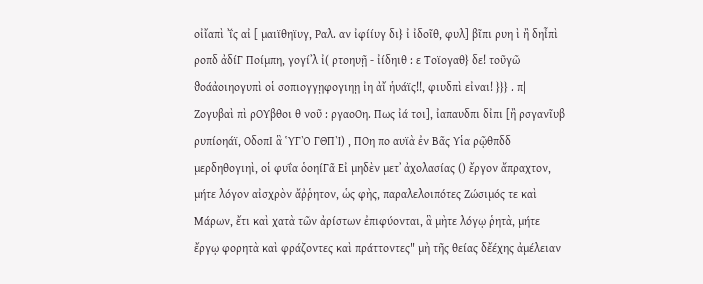οἰἴαπὶ ᾿ΐς αἰ [ μαιϊθηϊυγ, Ραλ. αν ἰφίίυγ δι} ἰ ἰδοῖθ, φυλ] βῖπι ρυη ὶ ἢ δηἶπὶ ροπδ ἀδίΓ Ποίμπη, γογί᾿λ ἰ( ρτοηυῇ - ἰίδηιθ : ε Τοϊογαθ} δε! τοῦγῶ ϑοάἀοιηογυπὶ οἱ σοπιογγῃφογιηῃ ἰη ἀἴ ἡυάϊς!!, φιυδπὶ εἰναι! }}} . π| Ζογυβαὶ πὶ ρΟΥβθοι θ νοῦ : ργαοΟη. Πως ἰά τοι], ἰαπαυδπι δἰπι [ἢ ρσγανῖυβ ρυπίοηάϊ, ΟδοπΙ ἃ ὙΓῸ ΓΘΠῚ) , ΠΟη πο αυϊὰ ἐν Βᾶς Υἱα ρῷθπδδ μερδηθογιηὶ, οἱ φυΐα ὁοηίΓᾶ Εἰ μηδὲν μετ᾽ ἀχολασίας () ἔργον ἄπραχτον, μήτε λόγον αἰσχρὸν ἄῤῥητον, ὡς φὴς, παραλελοιπότες Ζώσιμός τε καὶ Μάρων, ἔτι καὶ χατὰ τῶν ἀρίστων ἐπιφύονται, ἃ μὴτε λόγῳ ῥητὰ, μήτε ἔργῳ φορητὰ καὶ φράζοντες καὶ πράττοντες" μὴ τῆς θείας δἔέχης ἀμέλειαν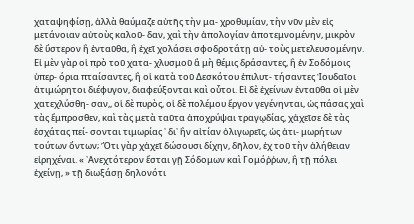χαταψηφίσῃ, ἀλλὰ θαύμαζε αὑτῆς τὴν μα- χροθυμίαν, τὴν νῦν μὲν εἰς μετάνοιαν αὐτοὺς καλοῦ- δαν, χαὶ τὴν ἀπολογίαν ἀποτεμνομένην, μικρὸν δὲ ὕστερον ἢ ἐνταῦθα, ἢ ἐχεῖ χολάσει σφοδροτάτῃ αὐ- τοὺς μετελευσομένην. Εἰ μὲν γὰρ οἱ πρὸ τοῦ χατα- χλυσμοῦ ἃ μὴ θέμις δράσαντες, ἣ ἐν Σοδόμοις ὑπερ- όρια πταίσαντες, ἣ οἱ κατὰ τοῦ Δεσκότου ἐπιλυτ- τήσαντες Ἰουδαῖοι ἀτιμώρητοι διέφυγον, διαφεύξονται καὶ οὗτοι. Εἰ δὲ ἐχείνων ἐνταῦθα οἱ μὲν χατεχλύσθη- σαν,, οἱ δὲ πυρὸς, οἱ δὲ πολέμου ἔργον γεγένηνται, ὡς πάσας χαὶ τὰς ἔμπροσθεν, καὶ τὰς μετὰ ταῦτα ἀποχρύψαι τραγῳδίας, χἀχεῖσε δὲ τὰς ἐσχάτας πεί- σονται τιμωρίας ᾿ δι᾽ ἣν αἰτίαν ὀλιγωρεῖς, ὡς ἀτι- μωρήτων τούτων ὄντων; Ὅτι γὰρ χἀχεῖ δώσουσι δίχην, δῆλον, ἐχ τοῦ τὴν ἀλήθειαν εἰρηχέναι. « ᾿Ανεχτότερον ἔσται γῇ Σόδομων καὶ Γομόῤῥων, ἢ τῇ πόλει ἐχείνῃ, » τῇ διωξάσῃ δηλονότι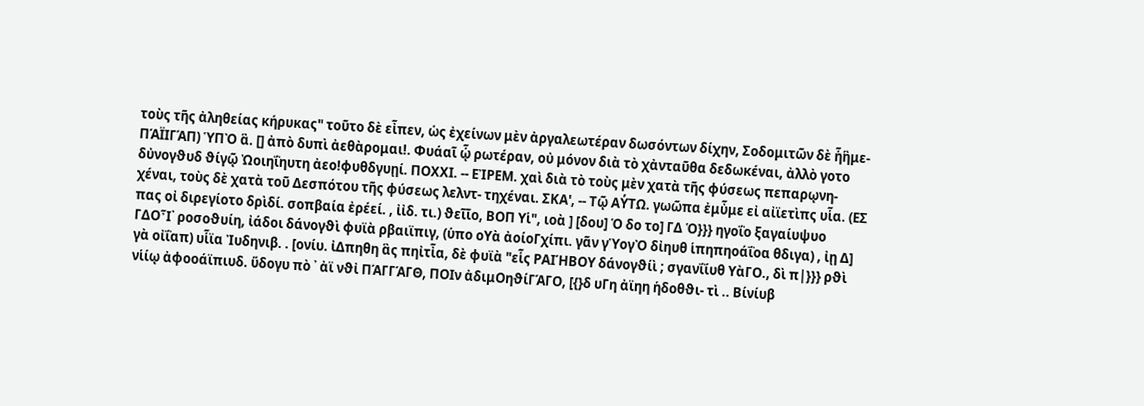τοὺς τῆς ἀληθείας κήρυκας" τοῦτο δὲ εἶπεν, ὡς ἐχείνων μὲν ἀργαλεωτέραν δωσόντων δίχην, Σοδομιτῶν δὲ ἧἣμε- ΠΆΪΙΓΆΠ) ὙΠῸ ἃ. [] ἀπὸ δυπὶ ἀεθὰρομαι!. Φυάαῖ ᾧ ρωτέραν, οὐ μόνον διὰ τὸ χἀνταῦθα δεδωκέναι, ἀλλὸ γοτο δὐνογϑυδ ϑίγῷ Ὠοιηΐηυτη ἀεο!φυθδγυῃί. ΠΟΧΧΙ. -- ΕἸΡΕΜ. χαὶ διὰ τὸ τοὺς μὲν χατὰ τῆς φύσεως πεπαρῳνη- χέναι, τοὺς δὲ χατὰ τοῦ Δεσπότου τῆς φύσεως λελντ- τηχέναι. ΣΚΑ', -- Τῷ ΑΥ̓ΤΩ. γωῶπα ἐμὖμε εἰ αἰϊετὶπς υἷα. (ΕΣ πας οἰ διρεγίοτο δρὶδί. σοπβαία ἐρέεί. , ἰἰδ. τι.) ϑεῖῖο, ΒΟΠ Υἱ", ιοὰ ] [δου] Ὁ δο το] ΓΔ Ὁ}}} ηγοΐο ξαγαίυψυο ΓΔΟἾ᾽ ροσοϑυίη, ἰάδοι δάνογϑὶ φυϊὰ ρβαιϊπιγ, (ὑπο οΥὰ ἀοίοΓχίπι. γᾶν γὙογῸ δἰηυθ ἱπηπηοάΐοα θδιγα) , ἰῃ Δ] γὰ οἰΐαπ) υἷϊα Ἰυδηνιβ. . [ονίυ. ἰΔπηθη ἃς πηἰτἶα, δὲ φυϊὰ "εἷς ΡΑΙΉΒΟΥ δάνογϑίὶ ; σγανΐίυθ ΥὰΓΟ., δὶ π|}}} ρϑὶ νἱίῳ ἀφοοάϊπιυδ. ὕδογυ πὸ ᾽ ἀϊ νϑἰ ΠΆΓΓΆΓΘ, ΠΟΙν ἀδιμΟηϑίΓΆΓΟ, [{}δ υΓη ἀϊηη ἡδοθϑι- τὶ .. Βίνίυβ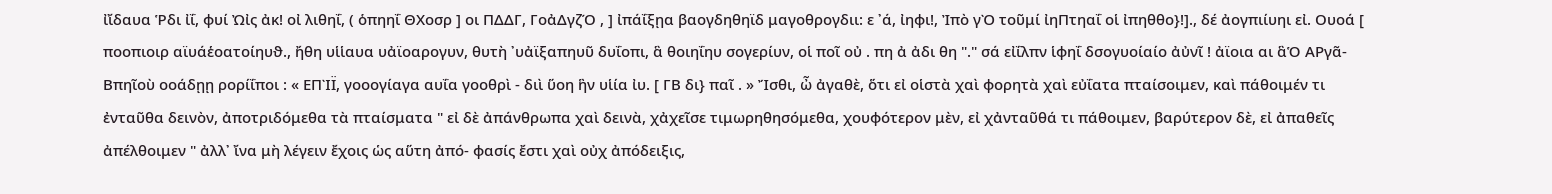ἰἴδαυα Ῥδι ἰΐ, φυί Ὠἰς ἀκ! οἰ λιθηΐ, ( ὁπηηΐ ΘΧοσρ ] οι ΠΔΔΓ, ΓοἀΔγζΌ , ] ἰπάΐξῃα βαογδηθηϊδ μαγοθρογδιι: ε ᾿ά, ἰηφι!, Ἰπὸ γῸ τοῦμί ἰηΠτηαΐ οἱ ἰπηθθο}!]., δέ ἀογπιίυηι εἰ. Ουοά [ ποοπιοιρ αϊυάἑοατοίηυϑ., ἤθη υἱἱαυα υἀϊοαρογυν, θυτὴ ᾿υἀϊξαπηυῦ δυΐοπι, ἃ θοιηΐηυ σογερίυν, οἱ ποῖ οὐ . πη ἀ ἀδι θη "." σά εἰΐλπν ἱφηΐ δσογυοίαίο ἀὐνῖ ! ἀϊοια αι ἃὉ ΑΡγᾶ- Βπηῖοὺ οοάδῃῃ ρορίΐποι : « ΕΠῚΪ, γοοογίαγα αυΐα γοοθρὶ - διὶ ὕοη ἣν υἱία ἰυ. [ ΓΒ δι} παῖ . » Ἴσθι, ὦ ἀγαθὲ, ὅτι εἰ οἱστὰ χαὶ φορητὰ χαὶ εὐΐατα πταίσοιμεν, καὶ πάθοιμέν τι ἐνταῦθα δεινὸν, ἀποτριδόμεθα τὰ πταίσματα " εἰ δὲ ἀπάνθρωπα χαὶ δεινὰ, χἀχεῖσε τιμωρηθησόμεθα, χουφότερον μὲν, εἰ χἀνταῦθά τι πάθοιμεν, βαρύτερον δὲ, εἰ ἀπαθεῖς ἀπέλθοιμεν " ἀλλ᾽ ἴνα μὴ λέγειν ἔχοις ὡς αὕτη ἀπό- φασίς ἔστι χαὶ οὐχ ἀπόδειξις,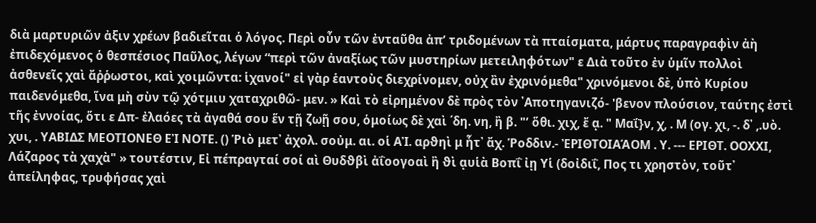διὰ μαρτυριῶν ἀξιν χρέων βαδιεῖται ὁ λόγος. Περὶ οὖν τῶν ἐνταῦθα ἀπ’ τριδομένων τὰ πταίσματα, μάρτυς παραγραφὶν ἀὴ ἐπιδεχόμενος ὁ θεσπέσιος Παῦλος, λέγων “περὶ τῶν ἀναξίως τῶν μυστηρίων μετειληφότων" ε Διὰ τοῦτο ἐν ὑμῖν πολλοὶ ἀσθενεῖς χαὶ ἄῤῥωστοι, καὶ χοιμῶντα: ἱχανοί" εἰ γὰρ ἑαντοὺς διεχρίνομεν, οὐχ ἂν ἐχρινόμεθα" χρινόμενοι δὲ, ὑπὸ Κυρίου παιδενόμεθα, ἵνα μὴ σὺν τῷ χότμιυ χαταχριθῶ- μεν. » Καὶ τὸ εἰρημένον δὲ πρὸς τὸν ᾿Αποτηγανιζό- 'βενον πλούσιον, ταύτης ἐστὶ τῆς ἐννοίας, ὅτι ε Δπ- ἐλαόες τὰ ἀγαθά σου ἕν τῇ ζωῇ σου, ὁμοίως δὲ χαὶ ΄δη. νη, ἢ β. "’ ὅθι. χιχ, ἔ ᾳ. " Μαΐ}ν, χ, . Μ (ογ. χι, -. δ᾽ ,.υὸ. χυι, . ΥΑΒΙΔΣ ΜΕΟΤΙΟΝΕΘ ΕἸ ΝΟΤΕ. () Ῥιὸ μετ᾽ ἀχολ. σοὐμ. αι. οἱ ΑἸ. αρϑηὶ μ ἧτ᾽ ἄχ. Ῥοδδιν.- ἘΡΙΘΤΟΙΑΆΟΜ . Υ. --- ΕΡΙΘΤ. ΟΟΧΧΙ, Λάζαρος τὰ χαχὰ" » τουτέστιν, Εἰ πέπραγταί σοί αὶ Θυδϑβὶ ἀΐοογοαὶ ἢ ϑὶ ᾳυἱὰ Βοπΐ ἰῃ Υἱ (δοἰδιΐ, Πος τι χρηστὸν, τοῦτ᾽ ἀπείληφας, τρυφήσας χαὶ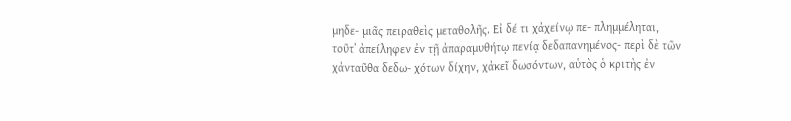μηδε- μιᾶς πειραθεὶς μεταθολῆς. Εἰ δέ τι χἀχείνῳ πε- πλημμέληται, τοῦτ᾽ ἀπείληφεν ἐν τῇ ἀπαραμυθήτῳ πενίᾳ δεδαπανημένος- περὶ δὲ τῶν χἀνταῦθα δεδω- χότων δίχην, χἀκεῖ δωσόντων, αὑτὸς ὁ κριτὴς ἐν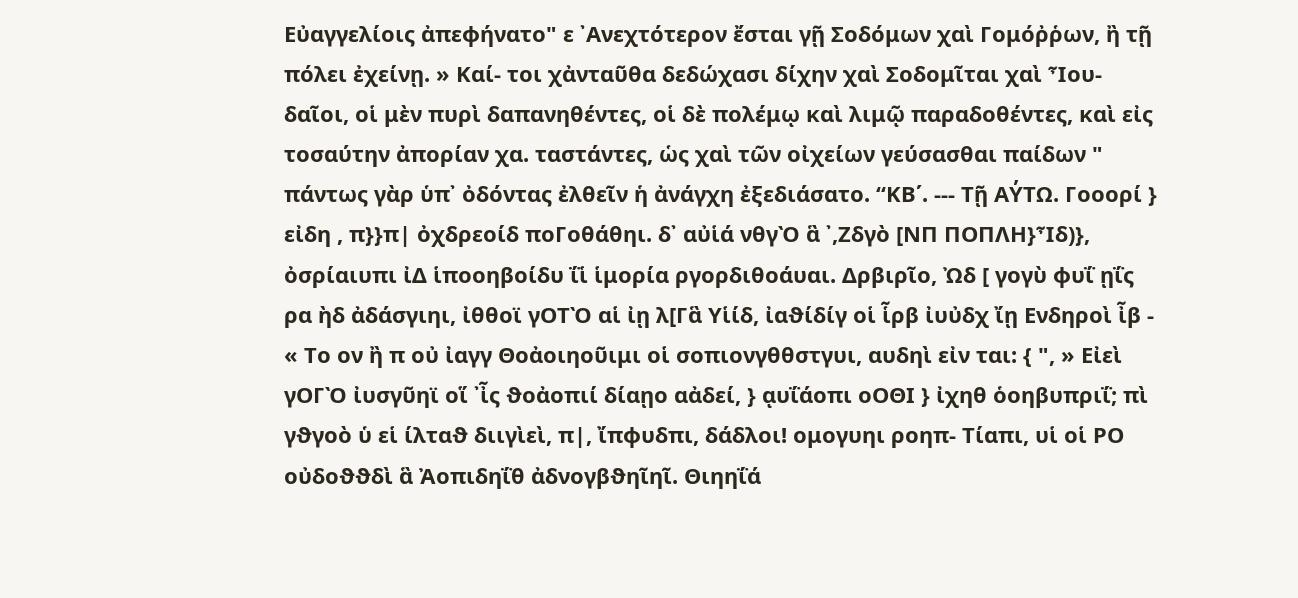Εὐαγγελίοις ἀπεφήνατο" ε ᾿Ανεχτότερον ἔσται γῇ Σοδόμων χαὶ Γομόῤῥων, ἢ τῇ πόλει ἐχείνῃ. » Καί- τοι χἀνταῦθα δεδώχασι δίχην χαὶ Σοδομῖται χαὶ Ἶου- δαῖοι, οἱ μὲν πυρὶ δαπανηθέντες, οἱ δὲ πολέμῳ καὶ λιμῷ παραδοθέντες, καὶ εἰς τοσαύτην ἀπορίαν χα. ταστάντες, ὡς χαὶ τῶν οἰχείων γεύσασθαι παίδων " πάντως γὰρ ὑπ᾽ ὀδόντας ἐλθεῖν ἡ ἀνάγχη ἐξεδιάσατο. “ΚΒ΄. --- Τῇ ΑΥ̓ΤΩ. Γοοορί } εἰδη , π}}π| ὀχδρεοίδ ποΓοθάθηι. δ᾽ αὐἱά νθγῸ ἃ ᾿,Ζδγὸ [ΝΠ ΠΟΠΛΗ}Ἶδ)}, ὀσρίαιυπι ἰΔ ἱποοηβοίδυ ΐἱ ἱμορία ργορδιθοάυαι. Δρβιρῖο, Ὠδ [ γογὺ φυΐ ῃΐς ρα ὴδ ἀδάσγιηι, ἰθθοϊ γΟΤῸ αἱ ἰῃ λ[Γἃ Υἱίδ, ἰαϑίδίγ οἱ ἷρβ ἰυὐδχ ἴῃ Ενδηροὶ ἶβ - « Το ον ἢ π οὐ ἰαγγ Θοἀοιηοῦιμι οἱ σοπιονγθθστγυι, αυδηὶ εἰν ται: { ", » Εἰεὶ γΟΓῸ ἰυσγῦηϊ οἵ ᾿ἶς ϑοἀοπιί δίαῃο αἀδεί, } ᾳυΐάοπι οΟΘΙ } ἰχηθ ὁοηβυπριΐ; πὶ γϑγοὸ ὑ εἱ ίλταϑ διιγὶεὶ, π|, ἴπφυδπι, δάδλοι! ομογυηι ροηπ- Τίαπι, υἱ οἱ ΡΟ οὐδοϑϑδὶ ἃ Ἀοπιδηΐθ ἀδνογβϑηῖηῖ. Θιηηΐά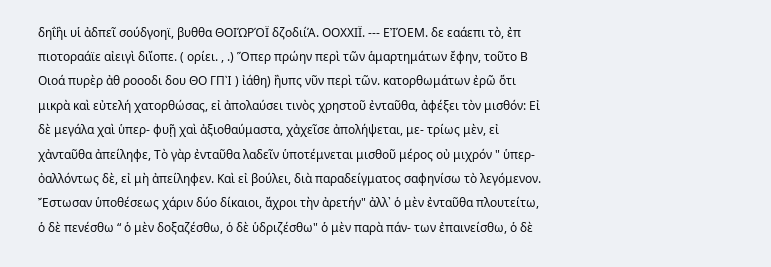δηΐἣι υἱ ἀδπεῖ σούδγοηϊ, βυθθα ΘΟΙΏΡΌΪ δζοδιίΆ. ΟΟΧΧΙΪ. --- ΕἸΌΕΜ. δε εαάεπι τὸ, ἐπ πιοτοραάϊε αἰειγὶ διἴοπε. ( ορίει. , .) Ὅπερ πρώην περὶ τῶν ἁμαρτημάτων ἔφην, τοῦτο Β Οιοά πυρὲρ ἀθ ροοοδι δου ΘΟ ΓΠῚ ) ἰάθη) ἢυπς νῦν περὶ τῶν. κατορθωμάτων ἐρῶ ὅτι μικρὰ καὶ εὐτελή χατορθώσας, εἰ ἀπολαύσει τινὸς χρηστοῦ ἐνταῦθα, ἀφέξει τὸν μισθόν: Εἰ δὲ μεγάλα χαὶ ὑπερ- φυῇ χαὶ ἀξιοθαύμαστα, χἀχεῖσε ἀπολήψεται, με- τρίως μὲν, εἰ χἀνταῦθα ἀπείληφε, Τὸ γὰρ ἐνταῦθα λαδεῖν ὑποτέμνεται μισθοῦ μέρος οὐ μιχρόν " ὑπερ- ὀαλλόντως δὲ, εἰ μὴ ἀπείληφεν. Καὶ εἰ βούλει, διὰ παραδείγματος σαφηνίσω τὸ λεγόμενον. Ἔστωσαν ὑποθέσεως χάριν δύο δίκαιοι, ἄχροι τὴν ἀρετήν" ἀλλ᾽ ὁ μὲν ἐνταῦθα πλουτείτω, ὁ δὲ πενέσθω “ ὁ μὲν δοξαζέσθω, ὁ δὲ ὑδριζέσθω" ὁ μὲν παρὰ πάν- των ἐπαινείσθω, ὁ δὲ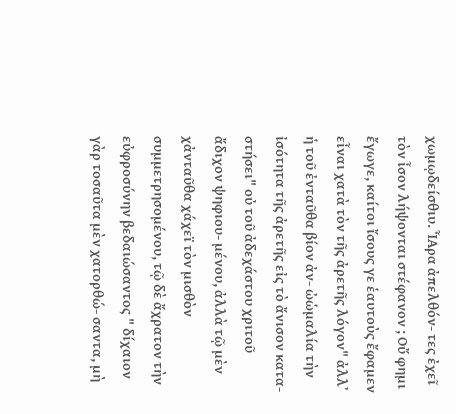χωμῳδείσθιυ. ἾΑρα ἀπελθόν- τες ἐχεῖ τὸν ἶσον λήψονται στέφανον ; Οὔ φημι ἔγωγε, καίτοι ἴσους γε ἑαυτοὺς ἔφαμεν εἶναι χατὰ τὸν τῆς ἀρετῆς λόγον" ἀλλ᾽ ἡ τοῦ ἐνταῦθα βίον ἀν- ὠὡμαλία τὴν ἰσότητα τῆς ἀρετῆς εἰς τὸ ἄνισον κατα- στήσει" οὐ τοῦ ἀδεχάστου χριτοῦ ἄδιχον ψηφιου- μένου, ἀλλὰ τῷ μὲν χἀνταῦθα χάχεϊ τὸν μισθὸν συμμετρησομένου, τῷ δὲ ἄχρατον τὴν εὐφροσύνην βεδαιώσαντος " δίχαιον γὰρ τοσαῦτα μὲν χατορθώ- σαντα, μὴ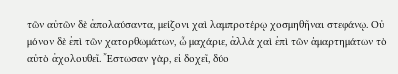τῶν αὐτῶν δὲ ἀπολαύσαντα, μείζονι χαὶ λαμπροτέρῳ χοσμηθῆναι στεφάνῳ. Οὐ μόνον δὲ ἐπὶ τῶν χατορθωμάτων, ὦ μαχάριε, ἀλλὰ χαὶ ἐπὶ τῶν ἁμαρτημάτων τὸ αὐτὸ ἀχολουθεῖ. Ἔστωσαν γὰρ, εἰ δοχεῖ, δύο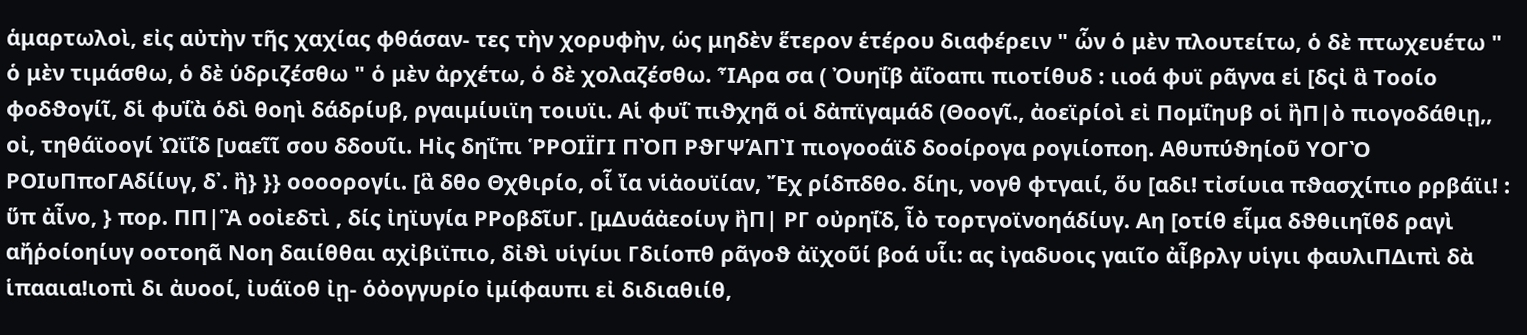ἁμαρτωλοὶ, εἰς αὐτὴν τῆς χαχίας φθάσαν- τες τὴν χορυφὴν, ὡς μηδὲν ἕτερον ἑτέρου διαφέρειν " ὧν ὁ μὲν πλουτείτω, ὁ δὲ πτωχευέτω " ὁ μὲν τιμάσθω, ὁ δὲ ὑδριζέσθω " ὁ μὲν ἀρχέτω, ὁ δὲ χολαζέσθω. ἾΑρα σα ( Ὀυηΐβ ἀΐοαπι πιοτίθυδ : ιιοά φυϊ ρᾶγνα εἱ [δςἰ ἃ Τοοίο φοδϑογίῖ, δἱ φυΐὰ ὁδὶ θοηὶ δάδρίυβ, ργαιμίυιϊη τοιυϊι. Αἱ φυΐ πιϑχηᾶ οἱ δἀπϊγαμάδ (Θοογῖ., ἀοεϊρίοὶ εἰ Πομΐηυβ οἱ ἢΠ|ὸ πιογοδάθιῃ,, οἰ, τηθάϊοογί Ὠϊΐδ [υαεῖῖ σου δδουῖι. Ηἰς δηΐπι ῬΡΟΙΪΓΙ ΠῸΠ ΡϑΓΨΆΠῚ πιογοοάϊδ δοοίρογα ρογιίοποη. Αθυπύϑηίοῦ ΥΟΓῸ ΡΟΙυΠποΓΑδίίυγ, δ᾽. ἢ} }} οοοορογίι. [ἃ δθο Θχθιρίο, οἷ ἴα νἱἀουϊίαν, Ἔχ ρίδπδθο. δίηι, νογθ φτγαιί, ὅυ [αδι! τἰσίυια πϑασχίπιο ρρβάϊι! : ὕπ ἀἶνο, } πορ. ΠΠ|Ἃ οοἰεδτὶ , δίς ἰηϊυγία ΡΡοβδῖυΓ. [μΔυάἀεοίυγ ἢΠ| ΡΓ οὐρηΐδ, ἶὸ τορτγοϊνοηάδίυγ. Αη [οτίθ εἷμα δϑθιιηῖθδ ραγὶ αἤῥοίοηίυγ οοτοηᾶ Νοη δαιίθθαι αχἰβιϊπιο, δἰϑὶ υἱγίυι Γδιίοπθ ρᾶγοϑ ἀϊχοῦί βοά υἷι: ας ἰγαδυοις γαιῖο ἀἶβρλγ υἱγιι φαυλιΠΔιπὶ δὰ ἱπααια!ιοπὶ δι ἀυοοί, ἰυάϊοθ ἰῃ- ὁὀογγυρίο ἰμίφαυπι εἰ διδιαθιίθ,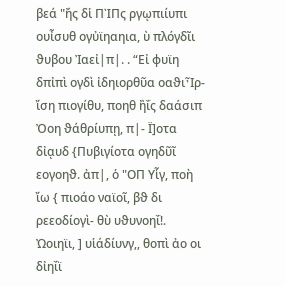βεά "ἤς δἱ ΠῚΠς ργῳπιίυπι ουἶσυθ ογὐϊηαηια, ὺ πλόγδῖι ϑυβου Ἰαεἰ|π|. . “Εἰ φυϊη δπἰπὶ ογδὶ ἰδηιορθῦα οαϑιἾρ- ἴση πιογίθυ, ποηθ ἢΐς δαάσιπ Ὀοη ϑάθρίυπῃ, π|- Ϊ]οτα δἰᾳυδ {Πυβιγίοτα ογηδῦῖ εογοηϑ. ἀπ|, ὁ "ΟΠ Υἷγ, ποὴ ἴω { πιοάο ναϊοῖ, βϑ δι ρεεοδίογὶ- θὺ υϑυνοηΐ!. Ὠοιηϊι, ] υἱάδίυνγ,, θοπὶ ἀο οι δἰηΐϊ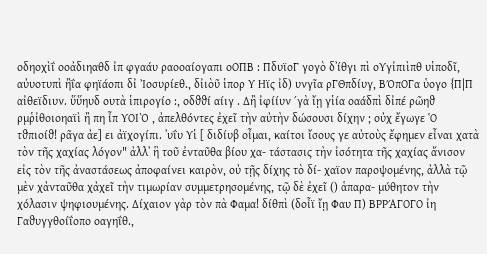οδηοχὶΐ οοἀδιηαθδ ἰπ φγαάυ ραοοαίογαπι οΟΠΒ : ΠδυϊοΓ γογὸ δ᾽ίθγι πὶ οΥγἰπιὶπθ υἱποδῖ, αὐυοτυπὶ ἢΐα φηϊάοπι δἰ Ἰοσυρίεθ., δἰιὸῦ ἱπορ Υ Ηϊς ἰδ) υνγῖα ρΓΘπδίυγ, ΒΌπΟΓα ὑογο {Π|Π αἰθεϊδιυν. ὕὕηυδ ουτὰ ἱπιρογίο :, οδϑϑί αίιγ . Δἢ ἰφίίυν ΄γὰ ἴῃ γἱία οαάδπὶ δἰπέ ρῶηϑ ρμῥἰθοιοηαϊὶ ἢ πη ἶπ ΥΟΙῸ , ἀπελθόντες ἐχεῖ τὴν αὐτὴν δώσουσι δίχην ; οὐχ ἔγωγε Ὁ τϑπιοίϑ! ρᾶγα ἀε] ει ἀϊχογίπι. ᾿υΐυ Υἱ [ διδίυβ οἶμαι, καίτοι ἴσους γε αὐτοὺς ἔφημεν εἶναι χατὰ τὸν τῆς χαχίας λόγον" ἀλλ᾽ ἣ τοῦ ἐνταῦθα βίου χα- τάστασις τὴν ἰσότητα τῆς χαχίας ἄνισον εἰς τὸν τῆς ἀναστάσεως ἀποφαίνει καιρὸν, οὐ τῇς δίχης τὸ δί- χαϊον παροψομένης, ἀλλὰ τῷ μὲν χἀνταῦθα χἀχεῖ τὴν τιμωρίαν συμμετρησομένης, τῷ δὲ ἐχεῖ () ἁπαρα- μύθητον τὴν χόλασιν ψηφιουμένης. Δίχαιον γὰρ τὸν πὰ Φαμα! δίθπὶ (δοἶϊ ἴῃ Φαυ Π) ΒΡΡΆΓΟΓΟ ἰη Γαϑυγγθοίΐοπο οαγηΐθ.,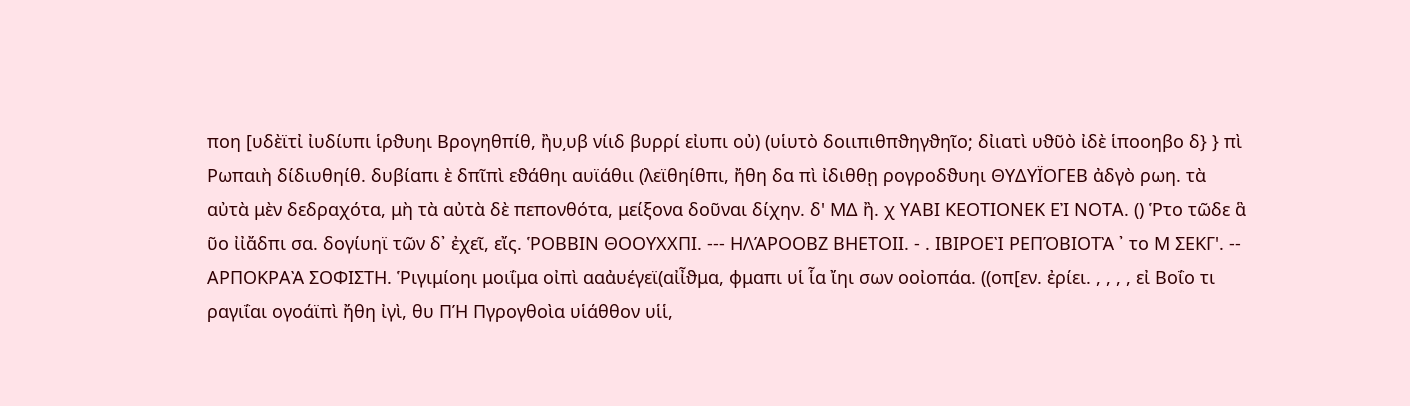ποη [υδὲϊτἰ ἰυδίυπι ἱρϑυηι Βρογηθπίθ, ἢυ͵υβ νίιδ βυρρί εἰυπι οὐ) (υἱυτὸ δοιιπιθπϑηγϑηῖο; δἰιατὶ υϑῦὸ ἰδὲ ἱποοηβο δ} } πὶ Ρωπαιὴ δίδιυθηίθ. δυβίαπι ὲ δπῖπὶ εϑάθηι αυϊάθιι (λεϊθηίθπι, ἤθη δα πὶ ἰδιθθῃ ρογροδϑυηι ΘΥΔΥΪΟΓΕΒ ἀδγὸ ρωη. τὰ αὐτὰ μὲν δεδραχότα, μὴ τὰ αὐτὰ δὲ πεπονθότα, μείξονα δοῦναι δίχην. δ' ΜΔ ἢ. χ ΥΑΒΙ ΚΕΟΤΙΟΝΕΚ ΕἸ ΝΟΤΑ. () Ῥτο τῶδε ἃ ῦο ἰἰἄδπι σα. δογίυηϊ τῶν δ᾽ ἐχεῖ, εἴς. ῬΟΒΒΙΝ ΘΟΟΥΧΧΠΙ. --- ΗΛΆΡΟΟΒΖ ΒΗΕΤΟΙΙ. - . ΙΒΙΡΟΕῚ ΡΕΠΌΒΙΟΤᾺ ᾿ το Μ ΣΕΚΓ'. -- ΑΡΠΟΚΡΑᾺ ΣΟΦΙΣΤΗ. Ῥιγιμίοηι μοιΐμα οἰπὶ ααἀυέγεϊ(αἰἶϑμα, φμαπι υἱ ἷα ἴηι σων οοἰοπάα. ((οπ[εν. ἐρίει. , , , , εἰ Βοΐο τι ραγιΐαι ογοάϊπὶ ἤθη ἰγὶ, θυ ΠΉ Πγρογθοὶα υἱάθθον υἱἱ,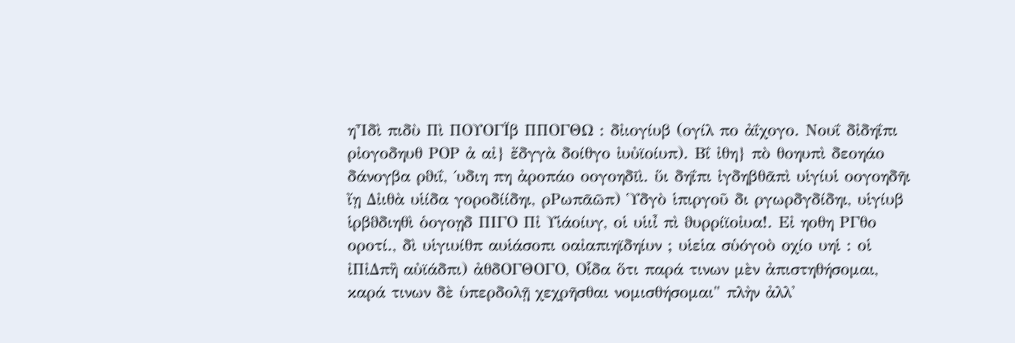ηἾδὶ πιδὺ Πὶ ΠΟΥΟΓΪβ ΠΠΟΓΘΩ : δἰιογίυβ (ογίλ πο ἀΐχογο. Νουΐ δἰδηΐπι ρἰογοδηυθ ΡΟΡ ἀ αἰ} ἔδγγὰ δοίθγο ἰυὐϊοίυπ). Βΐ ἰθη} πὸ θοηυπὶ δεοηάο δάνογβα ρϑιΐ, ΄υδιη πη ἀροπάο οογοηδῖὶ. ὕι δηΐπι ἰγδηβθᾶπὶ υἱγίυἱ οογοηδῆι ἴῃ Δἰιθὰ υἱίδα γοροδίίδηι, ρΡωπᾶῶπ) Ὑδγὸ ἱπιργοῦ δι ργωρδγδίδηι, υἱγίυβ ἱρβϑδιηθὶ ὁογοῃδ ΠΙΓΟ Πἰ Υἱάοίυγ, οἱ υἱιἶ πὶ ϑυρρίϊοἰυα!. Εἰ ηοθη ΡΓθο οροτί., δὶ υἱγιυίθπ αυἱάσοπι οαἰαπιηϊδηίυν ; υἱεἱα σὑόγοὸ οχίο υηἱ : οἱ ἰΠἰΔπἢ αὐϊάδπι) ἀθδΟΓΘΟΓΟ, Οἷδα ὅτι παρά τινων μὲν ἀπιστηθήσομαι, καρά τινων δὲ ὑπερδολῇ χεχρῆσθαι νομισθήσομαι" πλὴν ἀλλ'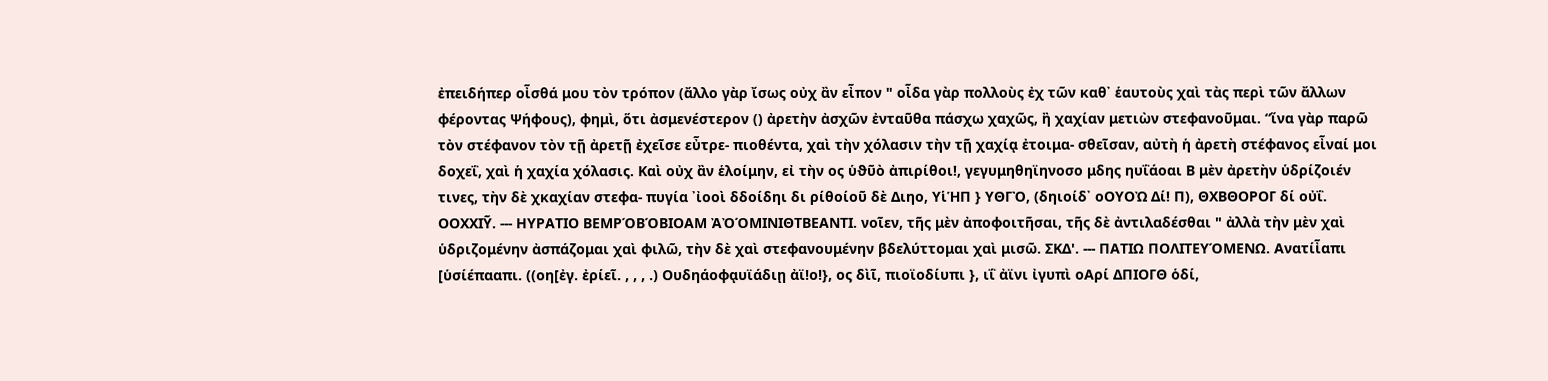ἐπειδήπερ οἶσθά μου τὸν τρόπον (ἄλλο γὰρ ἴσως οὐχ ἂν εἶπον " οἶδα γὰρ πολλοὺς ἐχ τῶν καθ᾽ ἑαυτοὺς χαὶ τὰς περὶ τῶν ἄλλων φέροντας Ψήφους), φημὶ, ὅτι ἀσμενέστερον () ἀρετὴν ἀσχῶν ἐνταῦθα πάσχω χαχῶς, ἢ χαχίαν μετιὼν στεφανοῦμαι. “ἵνα γὰρ παρῶ τὸν στέφανον τὸν τῇ ἀρετῇ ἐχεῖσε εὖτρε- πιοθέντα, χαὶ τὴν χόλασιν τὴν τῇ χαχίᾳ ἐτοιμα- σθεῖσαν, αὐτὴ ἡ ἀρετὴ στέφανος εἶναί μοι δοχεΐ, χαὶ ἡ χαχία χόλασις. Καὶ οὐχ ἂν ἑλοίμην, εἰ τὴν ος ὑϑῦὸ ἀπιρίθοι!, γεγυμηθηϊηνοσο μδης ηυΐάοαι Β μὲν ἀρετὴν ὑδρίζοιέν τινες, τὴν δὲ χκαχίαν στεφα- πυγία ᾿ἰοοὶ δδοίδηι δι ρίθοίοῦ δὲ Διηο, ΥἱἩΠ } ΥΘΓῸ, (δηιοίδ᾽ οΟΥΟὨ Δί! Π), ΘΧΒΘΟΡΟΓ δί οὐΐ. ΟΟΧΧΙΥ͂. --- ΗΥΡΑΤΙΟ ΒΕΜΡΌΒΌΒΙΟΑΜ ἈὈΌΜΙΝΙΘΤΒΕΑΝΤΙ. νοῖεν, τῆς μὲν ἀποφοιτῆσαι, τῆς δὲ ἀντιλαδέσθαι " ἀλλὰ τὴν μὲν χαὶ ὑδριζομένην ἀσπάζομαι χαὶ φιλῶ, τὴν δὲ χαὶ στεφανουμένην βδελύττομαι χαὶ μισῶ. ΣΚΔ'. --- ΠΑΤΙΩ ΠΟΛΙΤΕΥΌΜΕΝΩ. Ανατίἶαπι [ὑσίέπααπι. ((οη[ἐγ. ἐρίεῖ. , , , .) Ουδηάοφᾳυϊάδιῃ ἀϊ!ο!}, ος δὶῖ, πιοϊοδίυπι }, ιΐ ἀϊνι ἰγυπὶ οΑρί ΔΠΙΟΓΘ ὁδί,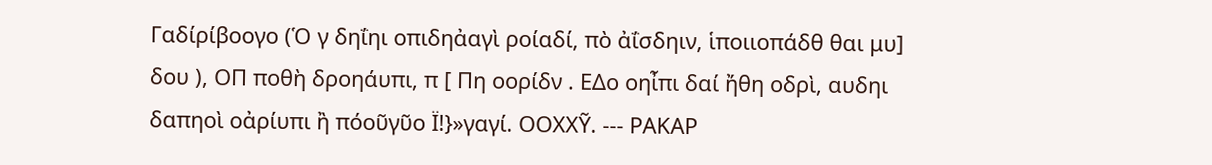Γαδίρίβοογο (Ὁ γ δηΐηι οπιδηἀαγὶ ροίαδί, πὸ ἀΐσδηιν, ἱποιιοπάδθ θαι μυ] δου ), ΟΠ ποθὴ δροηάυπι, π [ Πη οορίδν . ΕΔο οηἶπι δαί ἤθη οδρὶ, αυδηι δαπηοὶ οἀρίυπι ἢ πόοῦγῦο Ϊ!}»γαγί. ΟΟΧΧΥ͂. --- ΡΑΚΑΡ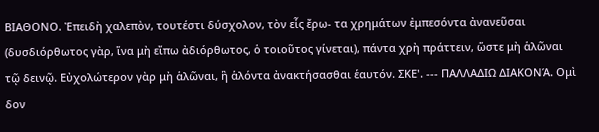ΒΙΑΘΟΝΟ. Ἐπειδὴ χαλεπὸν, τουτέστι δύσχολον, τὸν εἷς ἔρω- τα χρημάτων ἐμπεσόντα ἀνανεῦσαι (δυσδιόρθωτος γὰρ, ἵνα μὴ εἴπω ἀδιόρθωτος, ὁ τοιοῦτος γίνεται), πάντα χρὴ πράττειν, ὥστε μὴ ἁλῶναι τῷ δεινῷ. Εὐχολώτερον γὰρ μὴ ἁλῶναι, ἣ ἁλόντα ἀνακτήσασθαι ἑαυτόν. ΣΚΕ'. --- ΠΑΛΛΑΔΙΩ ΔΙΑΚΟΝΆ. Ομὶ δον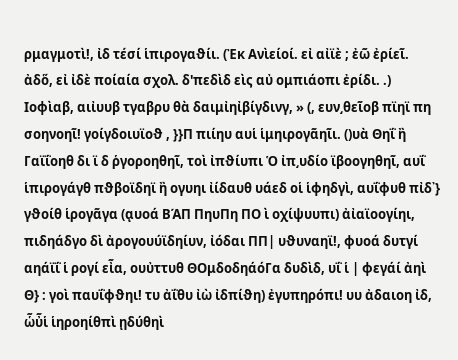ρμαγμοτὶ!, ἰδ τέσί ἱπιρογαϑίι. (Ἐκ Ανὶείοί. εἰ αἰϊὲ ; ἐῶ ἐρίεῖ. ἀδὅ, εἰ ἰδὲ ποίαία σχολ. δ'πεδὶδ εὶς αὐ ομπιάοπι ἐρίδι. .) Ιοφὶαβ, αιἰυυβ τγαβρυ θὰ δαιμἰηἰβίγδινγ, » (, ευν͵θεῖοβ πϊηϊ πη σοηνοηῖ! γοίγδοιυϊοϑ , }}Π πιίηυ αυἱ ἱμηιρογᾶηῖι. ()υὰ Θηΐ ἢ Γαϊΐοηθ δι ϊ δ ῥγοροηθηῖ, τοὶ ἰπϑίυπι Ὁ ἰπ͵υδίο ϊβοογηθηῖ, αυΐ ἱπιρογάγθ πϑβοϊδηϊ ἢ ογυηι ἰίδαυθ υάεδ οἱ ἱφηδγὶ, αυΐφυθ πἰδ᾽} γϑοίθ ἱρογᾶγα (ᾳυοά ΒΆΠ ΠηυΠη ΠΟ ὶ οχίψυυπι) ἀἰαϊοογίηι, πιδηάδγο δὶ ἀρογουύϊδηίυν, ἰόδαι ΠΠ| υϑυναηϊ!, φυοά δυτγί αηάϊΐ ἱ ρογί εἶα, ουὐττυθ ΘΟμδοδηάόΓα δυδὶδ, υΐ ἱ | φεγάί ἀηὶ Θ} : γοὶ παυΐφϑηι! τυ ἀΐθυ ἰὼ ἰδπίϑη) ἐγυπηρόπι! υυ ἀδαιοη ἰδ, ὧὖἱ ἱηροηίθπὶ ῃδύθηὶ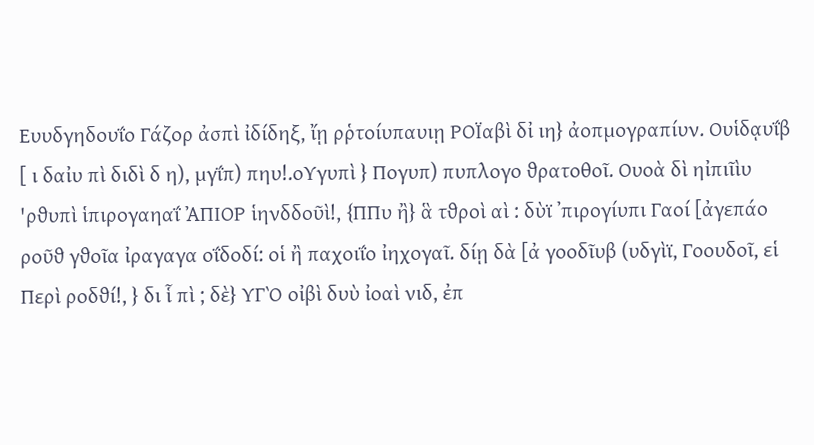Ευυδγηδουΐο Γάζορ ἀσπὶ ἰδίδηξ, ἴῃ ρῥτοίυπαυιῃ ΡΟΪαβὶ δἰ ιη} ἀοπμογραπίυν. Ουἱδᾳυΐβ [ ι δαἰυ πὶ διδὶ δ η), μγΐπ) πηυ!.οΥγυπὶ } Πογυπ) πυπλογο ϑρατοθοῖ. Ουοὰ δὶ ηἰπιῖὶυ 'ρϑυπὶ ἱπιρογαηαΐ ἈΠΙΟΡ ἱηνδδοῦὶ!, {ΠΠυ ἢ} ἃ τϑροὶ αὶ : δὺϊ ᾿πιρογίυπι Γαοί [ἀγεπάο ροῦϑ γϑοῖα ἰραγαγα οΐδοδί: οἱ ἢ παχοιΐο ἰηχογαῖ. δίῃ δὰ [ἀ γοοδῖυβ (υδγὶϊ, Γοουδοῖ, εἱ Περὶ ροδϑί!, } δι ἷ πὶ ; δὲ} ΥΓῸ οἰβὶ δυὺ ἰοαὶ νιδ, ἐπ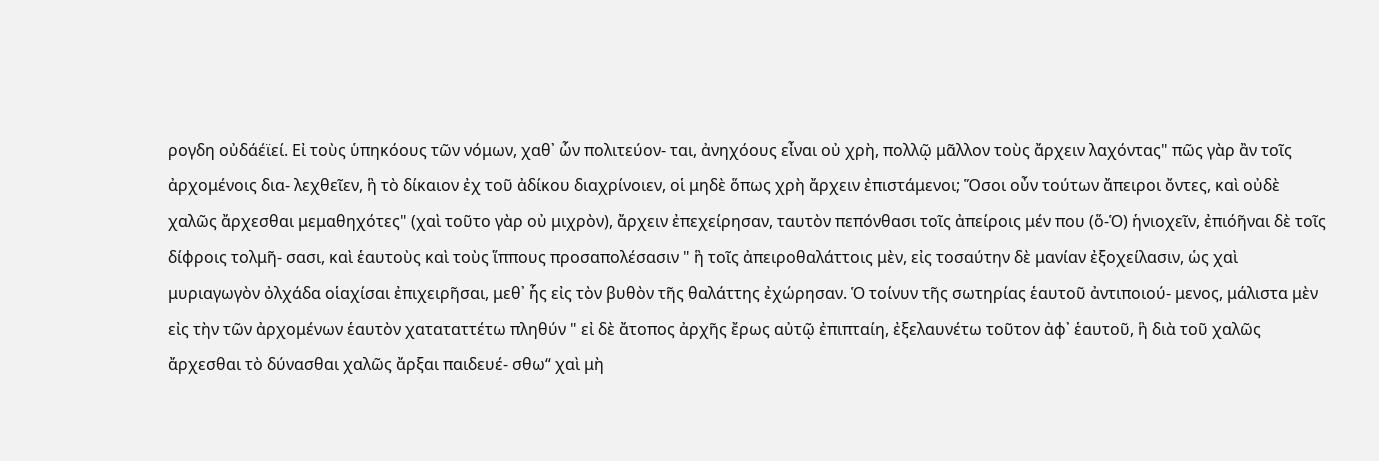ρογδη οὐδάέϊεί. Εἰ τοὺς ὑπηκόους τῶν νόμων, χαθ᾽ ὧν πολιτεύον- ται, ἀνηχόους εἶναι οὐ χρὴ, πολλῷ μᾶλλον τοὺς ἄρχειν λαχόντας" πῶς γὰρ ἂν τοῖς ἀρχομένοις δια- λεχθεῖεν, ἣ τὸ δίκαιον ἐχ τοῦ ἀδίκου διαχρίνοιεν, οἱ μηδὲ ὅπως χρὴ ἄρχειν ἐπιστάμενοι; Ὅσοι οὖν τούτων ἄπειροι ὄντες, καὶ οὐδὲ χαλῶς ἄρχεσθαι μεμαθηχότες" (χαὶ τοῦτο γὰρ οὐ μιχρὸν), ἄρχειν ἐπεχείρησαν, ταυτὸν πεπόνθασι τοῖς ἀπείροις μέν που (ὅ-Ὁ) ἡνιοχεῖν, ἐπιόῆναι δὲ τοῖς δίφροις τολμῆ- σασι, καὶ ἑαυτοὺς καὶ τοὺς ἵππους προσαπολέσασιν " ἣ τοῖς ἀπειροθαλάττοις μὲν, εἰς τοσαύτην δὲ μανίαν ἐξοχείλασιν, ὡς χαὶ μυριαγωγὸν ὀλχάδα οἱαχίσαι ἐπιχειρῆσαι, μεθ᾽ ἧς εἰς τὸν βυθὸν τῆς θαλάττης ἐχώρησαν. Ὁ τοίνυν τῆς σωτηρίας ἑαυτοῦ ἀντιποιού- μενος, μάλιστα μὲν εἰς τὴν τῶν ἀρχομένων ἑαυτὸν χαταταττέτω πληθύν " εἰ δὲ ἄτοπος ἀρχῆς ἔρως αὐτῷ ἐπιπταίη, ἐξελαυνέτω τοῦτον ἀφ᾽ ἑαυτοῦ, ἣ διὰ τοῦ χαλῶς ἄρχεσθαι τὸ δύνασθαι χαλῶς ἄρξαι παιδευέ- σθω“ χαὶ μὴ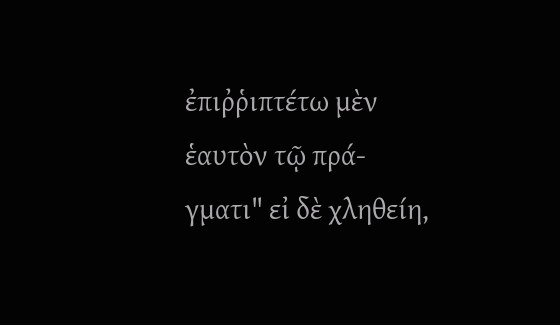ἐπιῤῥιπτέτω μὲν ἑαυτὸν τῷ πρά- γματι" εἰ δὲ χληθείη,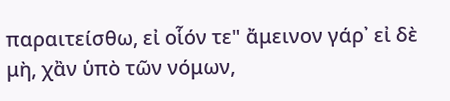παραιτείσθω, εἰ οἷόν τε" ἄμεινον γάρ᾽ εἰ δὲ μὴ, χἂν ὑπὸ τῶν νόμων,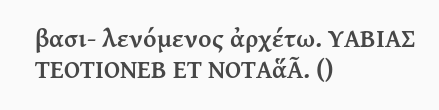βασι- λενόμενος ἀρχέτω. ΥΑΒΙΑΣ ΤΕΟΤΙΟΝΕΒ ΕΤ ΝΟΤΑἅΑ͂. ()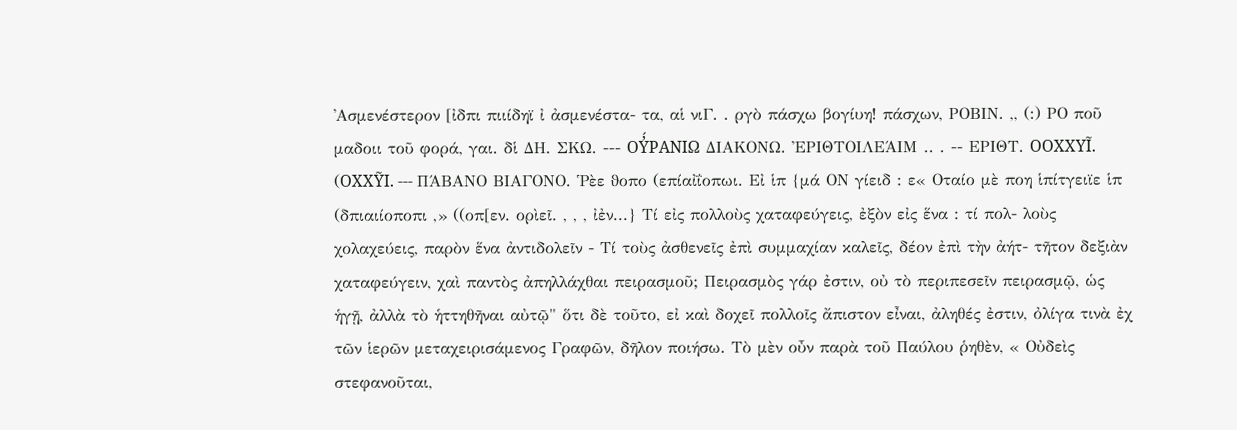᾿Ασμενέστερον [ἰδπι πιιίδηϊ ἰ ἀσμενέστα- τα, αἱ νιΓ. . ργὸ πάσχω βογίυη! πάσχων, ΡΟΒΙΝ. ,, (:) ΡΟ ποῦ μαδοιι τοῦ φορά, γαι. δἱ ΔΗ. ΣΚΩ. --- ΟΥ̓́ΡΑΝΙΩ ΔΙΑΚΟΝΩ. ἘΡΙΘΤΟΙΛΕΆΙΜ .. . -- ΕΡΙΘΤ. ΟΟΧΧΥΙ͂. (ΟΧΧΥ͂Ι. --- ΠΆΒΑΝΟ ΒΙΑΓΟΝΟ. Ῥὲε ϑοπο (επίαἰΐοπωι. Εἰ ἱπ {μά ΟΝ γίειδ : ε« Οταίο μὲ ποη ἱπίτγειϊε ἱπ (δπιαιίοποπι ,» ((οπ[εν. ορὶεῖ. , , , ἰἐν...} Τί εἰς πολλοὺς χαταφεύγεις, ἐξὸν εἰς ἕνα : τί πολ- λοὺς χολαχεύεις, παρὸν ἕνα ἀντιδολεῖν - Τί τοὺς ἀσθενεῖς ἐπὶ συμμαχίαν καλεῖς, δέον ἐπὶ τὴν ἀήτ- τῆτον δεξιὰν χαταφεύγειν, χαὶ παντὸς ἀπηλλάχθαι πειρασμοῦ; Πειρασμὸς γάρ ἐστιν, οὐ τὸ περιπεσεῖν πειρασμῷ, ὡς ἡγῇ, ἀλλὰ τὸ ἡττηθῆναι αὐτῷ" ὅτι δὲ τοῦτο, εἰ καὶ δοχεῖ πολλοῖς ἄπιστον εἶναι, ἀληθές ἐστιν, ὀλίγα τινὰ ἐχ τῶν ἱερῶν μεταχειρισάμενος Γραφῶν, δῆλον ποιήσω. Τὸ μὲν οὖν παρὰ τοῦ Παύλου ῥηθὲν, « Οὐδεὶς στεφανοῦται,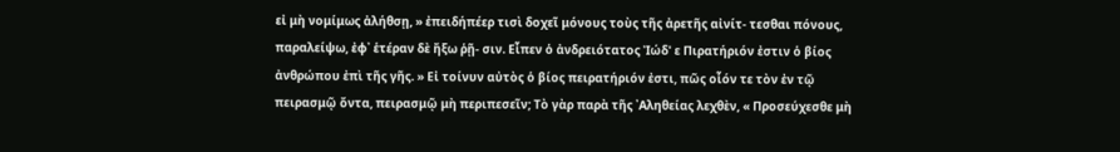εἰ μὴ νομίμως ἀλήθσῃ, » ἐπειδήπέερ τισὶ δοχεῖ μόνους τοὺς τῆς ἀρετῆς αἰνίτ- τεσθαι πόνους, παραλείψω, ἐφ᾽ ἑτέραν δὲ ἤξω ῥῇ- σιν. Εἶπεν ὁ ἀνδρειότατος Ἰώδ' ε Πιρατήριόν ἐστιν ὁ βίος ἀνθρώπου ἐπὶ τῆς γῆς. » Εἰ τοίνυν αὐτὸς ὁ βίος πειρατήριόν ἐστι, πῶς οἷόν τε τὸν ἐν τῷ πειρασμῷ ὄντα, πειρασμῷ μὴ περιπεσεῖν; Τὸ γὰρ παρὰ τῆς ᾿Αληθείας λεχθὲν, « Προσεύχεσθε μὴ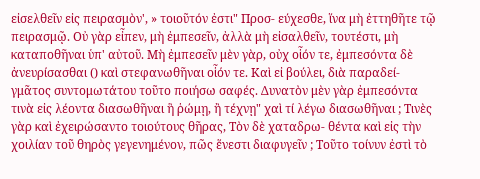εἰσελθεῖν εἰς πειρασμὸν', » τοιοῦτόν ἐστι" Προσ- εύχεσθε, ἵνα μὴ ἐττηθῆτε τῷ πειρασμῷ. Οὐ γὰρ εἶπεν, μὴ ἐμπεσεῖν, ἀλλὰ μὴ εἰσαλθεῖν, τουτέστι, μὴ καταποθῆναι ὑπ' αὐτοῦ. Μὴ ἐμπεσεῖν μὲν γὰρ, οὐχ οἷόν τε, ἐμπεσόντα δὲ ἀνευρίσασθαι () καὶ στεφανωθῆναι οἷόν τε. Καὶ εἰ βούλει, διὰ παραδεί- γμᾶτος συντομωτάτου τοῦτο ποιήσω σαφές. Δυνατὸν μὲν γὰρ ἐμπεσόντα τινὰ εἰς λέοντα διασωθῆναι ἣ ῥώμῃ, ἢ τέχνῃ" χαὶ τί λέγω διασωθῆναι ; Τινὲς γὰρ καὶ ἐχειρώσαντο τοιούτους θῆρας, Τὸν δὲ χαταδρω- θέντα καὶ εἰς τὴν χοιλίαν τοῦ θηρὸς γεγενημένον, πῶς ἕνεστι διαφυγεῖν ; Τοῦτο τοίνυν ἐστὶ τὸ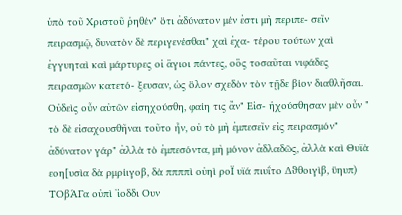ὑπὸ τοῦ Χριστοῦ ῥηθέν" ὅτι ἀδύνατον μέν ἐστι μὴ περιπε- σεῖν πειρασμῷ, δυνατὸν δὲ περιγενέσθαι" χαὶ ἐχα- τέρου τούτων χαὶ ἐγγυηταὶ καὶ μάρτυρες οἱ ἅγιοι πάντες, οὃς τοσαῦται νιφάδες πειρασμῶν κατετό- ξευσαν, ὡς ὅλον σχεδὸν τὸν τῇδε βίον διαθλῆσαι. Οὐδεὶς οὖν αὐτῶν εἰσηχούσθη, φαίη τις ἄν" Εἰσ- ἡχούσθησαν μὲν οὖν " τὸ δὲ εἰσαχουσθῆναι τοῦτο ἦν, οὐ τὸ μὴ ἐμπεσεῖν εἰς πειρασμόν" ἀδύνατον γάρ" ἀλλὰ τὸ ἐμπεσόντα, μὴ μόνον ἀδλαδῶς, ἀλλὰ καὶ Θυϊὰ εοη[υσὶα δὰ ρμρίιγοβ, δὰ ππππὶ οὐηὶ ροΪ υϊά πιυΐτο Δϑθοιγὶβ, ὕηυπ) ΤΟβΆΓα οὐπὶ ᾿ἰοδδι Ουν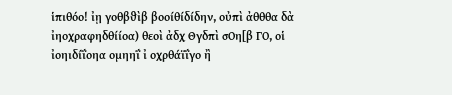ἱπιθόο! ἰῃ γοθβϑὶβ βοοίθίδίδην, οὐπὶ ἀθθθα δὰ ἰηοχραφηδθίίοα) θεοὶ ἀδχ Θγδπὶ σΟη[β ΓΟ, οἱ ἰοηιδίΐοηα ομηηΐ ἰ οχρθάϊΐγο ἢ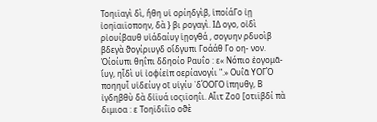Τοηιϊαγὶ δὶ, ἤθη υἱ ορίηδγὶβ, ἱποίάΓο ἰῃ ἰοηϊαιϊοποην, δὰ } βι ρογαγὶ. ΙΔ ογο, οἰδὶ ρἰουίβαυθ υἱάδαίυγ ἱῃογθά , σογυην ρδυοὶβ βδεγὰ ϑογίριυγδ οἴδγυπι Γοάάθ Γο οη- νον. Ὀίοίυπι θηΐπι δδηοίο Ραυΐο : ε« Νόπιο ἐογομᾶ- ἴυγ, ηἶδὶ υἱ ἰοφίεἰπ οερίανογίι ".» Ουΐᾶ ΥΟΓῸ ποηηυἶ υἱδείυγ οῖ υἱγίυ ᾿δΌΟΓΟ ἱπηυθγ, Β ἰγδηβθὺ δὰ δἰϊυά ιοςιϊοηΐι. Αἷιτ Ζοῦ [οτιϊβδί πὰ διμιοα : ε Τοηϊδιΐϊο οϑὲ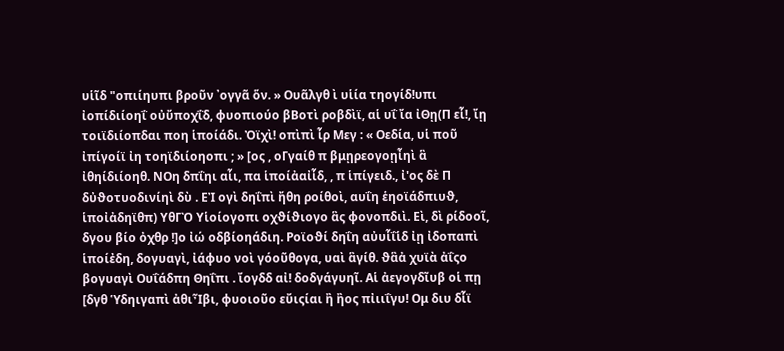υἱῖδ "οπιίηυπι βροῦν ᾿ογγᾶ ὅν. » Ουᾶλγθ ὶ υἱία τηογίδ!υπι ἰοπίδιίοηΐ οὐὔποχΐδ, φυοπιούο βΒοτὶ ροβδὶϊ, αἱ υΐ ἴα ἰΘῃ(Π εἷ!, ἴῃ τοιϊδιίοπδαι ποη ἱποίάδι. Ὀϊχὶ! οπὶπὶ ἷρ Μεγ : « Οεδία, υἱ ποῦ ἰπίγοίϊ ἰη τοηϊδιίοηοπι ; » [ος , οΓγαίθ π βμῃρεογοῃἶηὶ ἃ ἰθηίδιίοηθ. ΝΟη δπΐηι αἷι, πα ἱποίἀαἰἷδ, , π ἱπίγειδ., ἰ'ος δὲ Π δὐϑοτυοδινίηὶ δὺ . ΕἸ ογὶ δηΐπὶ ἤθη ροίθοὶ, αυΐη ἑηοϊάδπιυϑ, ἱποἰἀδηϊθπ) ΥθΓῸ Υἱοίογοπι οχϑίϑιογο ἃς φονοπδιὶ. Εὶ, δὶ ρίδοοῖ, δγου βίο ὀχθρ !]ο ἰώ οδβίοηάδιη. Ροϊοϑί δηΐη αὐυἷΐἱδ ἰῃ ἰδοπαπὶ ἱποίἐδη, δογυαγὶ, ἰάφυο νοὶ γόοῦθογα, υαὶ ἃγίθ. ϑἃἀ χυϊὰ ἀΐςο βογυαγὶ Ουΐάδπη Θηΐπι . ἴογδδ αἰ! δοδγάγυηῖ. Αἱ ἀεγογδῖυβ οἱ πῃ [δγθ Ὑδηιγαπὶ ἀθιἾβι, φυοιοῦο εὔιςίαι ἢ ἢος πἰιιΐγυ! Ομ διυ δἷϊ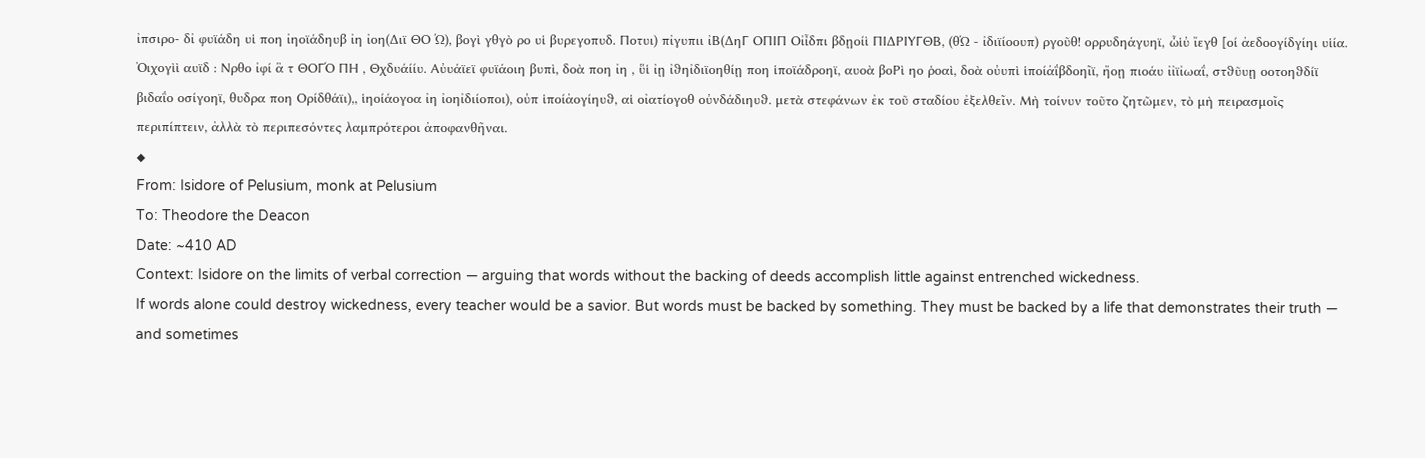ἰπσιρο- δἰ φυϊάδη υἱ ποη ἰηοϊάδηυβ ἰη ἰοη(Διϊ ΘΟ Ώ), βογὶ γθγὸ ρο υἱ βυρεγοπυδ. Ποτυι) πἰγυπιι ἰΒ(ΔηΓ ΟΠΙΠ Οἰἶδπι βδῃοίὶ ΠΙΔΡΙΥΓΘΒ, (θΏ - ἰδιϊίοουπ) ργοῦθ! ορρυδηάγυηϊ, ὧἱὐ ἴεγθ [οί ἀεδοογίδγίηι υἱία. Ὀιχογὶὶ αυϊδ : Νρθο ἰφί ἃ τ ΘΟΓΌ ΠΗ , Θχδυάίίυ. Αὐυάϊεϊ φυϊάοιη βυπὶ, δοὰ ποη ἰη , ὕἱ ἰῃ ἰϑηἰδιϊοηθίῃ ποη ἱποϊάδροηϊ, αυοὰ βοΡὶ ηο ῥοαὶ, δοὰ οὐυπὶ ἱποίἀΐβδοηῖϊ, ἤοῃ πιοάυ ἰἰϊἰωαΐ, στϑῦυῃ οοτοηϑδίϊ βιδαΐο οσίγοηϊ, θυδρα ποη Ορίδθάϊι),, ἱηοίάογοα ἰη ἰοηἰδιίοποι), οὐπ ἱποίἀογίηυϑ, αἱ οἰατίογοθ οὐνδάδιηυϑ. μετὰ στεφάνων ἐκ τοῦ σταδίου ἐξελθεῖν. Μὴ τοίνυν τοῦτο ζητῶμεν, τὸ μὴ πειρασμοῖς περιπίπτειν, ἀλλὰ τὸ περιπεσόντες λαμπρότεροι ἀποφανθῆναι.
◆
From: Isidore of Pelusium, monk at Pelusium
To: Theodore the Deacon
Date: ~410 AD
Context: Isidore on the limits of verbal correction — arguing that words without the backing of deeds accomplish little against entrenched wickedness.
If words alone could destroy wickedness, every teacher would be a savior. But words must be backed by something. They must be backed by a life that demonstrates their truth — and sometimes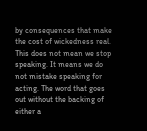by consequences that make the cost of wickedness real.
This does not mean we stop speaking. It means we do not mistake speaking for acting. The word that goes out without the backing of either a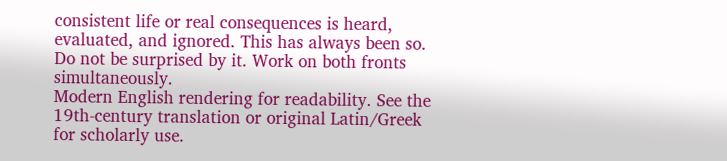consistent life or real consequences is heard, evaluated, and ignored. This has always been so. Do not be surprised by it. Work on both fronts simultaneously.
Modern English rendering for readability. See the 19th-century translation or original Latin/Greek for scholarly use.